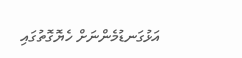އަޅުގަނޑުމެންނަށް ހެޔޮގޮތުގައި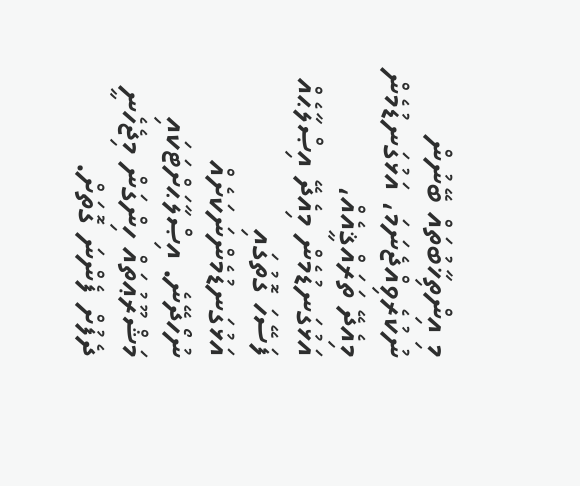މި އިންތިޚާބުތައް ބޭނުން ނުކުރެވިއްޖެނަމަ، އަޅުގަނޑުމެން މިއެދޭ ތަރައްޤީއެއް، އަޅުގަނޑުމެން މިއެދޭ އިޞްލާޙެއް ފަސޭހަ ގޮތުގައި އަޅުގަނޑުމެންނަކަށެއް ނުހޯދޭނެ. އިޞްލާޙަށްޓަކައި މަޝްރޫޢުތައް ހިންގަން މިޖެހެނީ ދެފުށް ފެންނަ ގޮތަށް.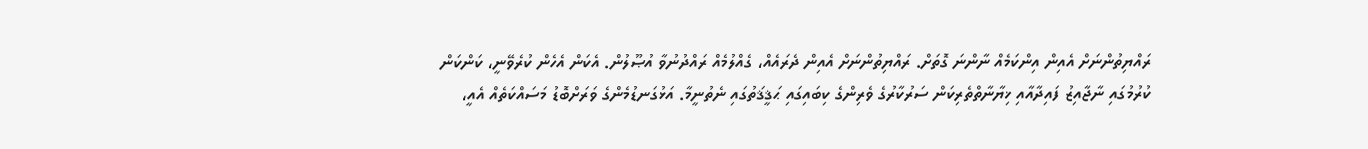ރައްޔިތުންނަށް އެއިން އިންކަމެއް ނާންނަ ގޮތަށް. ރައްޔިތުންނަށް އެއިން ދެރައެއް، ގެއްލުމެއް ރައްދުނުވާ އުޞޫލުން. އެކަން އެހެން ކުރެވޭނީ، ކަންކަން ކުރުމުގައި ނާޖާއިޒު ފައިދާއާއި ޚިޔާނާތްތެރިކަން ސަރުކާރުގެ ވެރިންގެ ކިބައިގައި ޙަޤީޤަތުގައި ނެތުނީމާ. އަޅުގަނޑުމެންގެ ވަރަށްބޮޑު މަސައްކަތެއް އެއީ،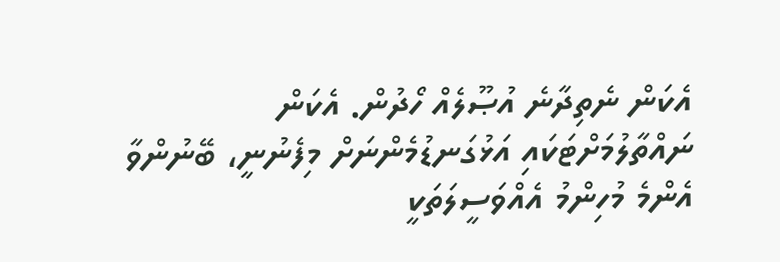އެކަން ނެތިދާނެ އުޞޫލެއް ހޯދުން. އެކަން ނައްތާލުމަށްޓަކައި އަޅުގަނޑުމެންނަށް މިފެނުނީ، ބޭނުންވާ އެންމެ މުހިންމު އެއްވަސީލަތަކީ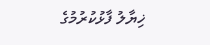ޚިޔާލު ފާޅުކުރުމުގެ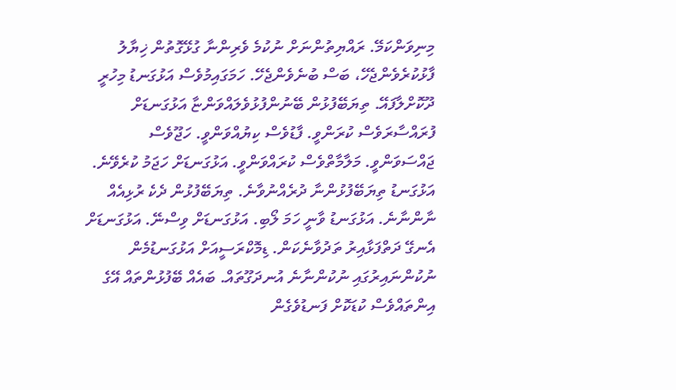މިނިވަންކަމޭ. ރައްޔިތުންނަށް ނުކުމެ ވެރިންނާ ގުޅޭގޮތުން ޚިޔާލު ފާޅުކުރެވެންޖެހޭ، ބަސް ބުނެވެންޖެހޭ. ހަމަގައިމުވެސް އަޅުގަނޑު މިހުރީ ދޫކޮށްލާފައޭ. ތިޔަބޭފުޅުން ބޭނުންފުޅުވެލައްވަންޏާ އަޅުގަނޑަށް ފުރައްސާރަވެސް ކުރަންވީ. ފާޑުވެސް ކިޔުއްވަންވީ. ހަޖޫވެސް ޖައްސަވަންވީ. މަލާމާތްވެސް ކުރައްވަންވީ. އަޅުގަނޑަށް ހަޖަމު ކުރެވޭނެ. އަޅުގަނޑު ތިޔަބޭފުޅުންނާ ދުރެއްނުވާނެ. ތިޔަބޭފުޅުން ދެކެ ރުޅިއެއް ނާންނާނެ. އަޅުގަނޑު ވާނީ ހަމަ ލޯބި. އަޅުގަނޑަށް ވިސްނޭ. އަޅުގަނޑަށް އެނގޭ ދަތްފަޅާއިރު ތަދުވާނެކަން. ޑިމޮކްރަސީއަށް އަޅުގަނޑުމެން ނުކުންނައިރުގައި ނުކުންނާނެ އުނދަގޫތައް. ބައެއް ބޭފުޅުންތައް އޭގެ އިންތައްވެސް ކުޑަކޮށް ފަނޑުވެގެން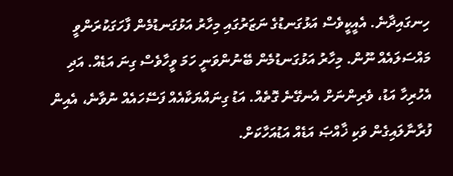ހިނގައިދާނެ. އެއީކީވެސް އަޅުގަނޑުގެ ނަޒަރުގައި މިހާރު އަޅުގަނޑުމެން ފާހަގަކުރަންވީ މައްސަލައެއް ނޫން. މިހާރު އަޅުގަނޑުމެން ބޭނުންވަނީ ހަމަ ވީހާވެސް ގިނަ އަޑެއް. އަދި އެހުރިހާ އަޑު، ވެރިންނަށް އެނގޭނެ ގޮތެއް. އަޑު ގިނައްޔަކާއެއް ފަސޭހައެއް ނުވާނެ، އެއިން ފުރާނާލައިގެން ވަކި ޚާއްޞަ އަޑެއް އަޑުއަހާކަށް.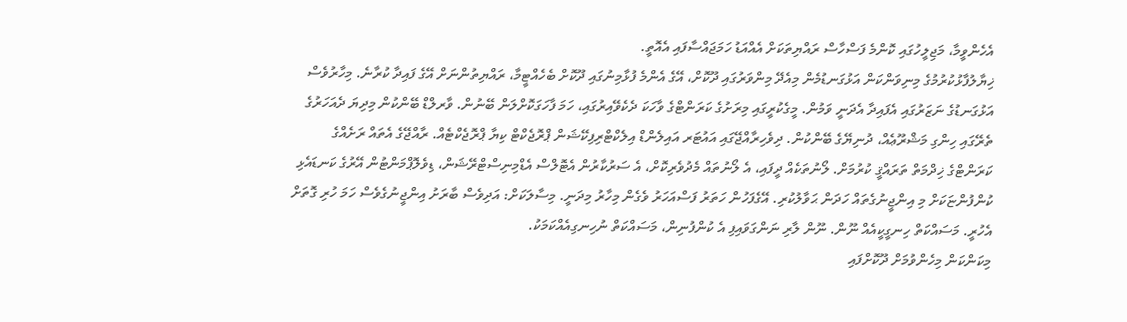އެހެންވީމާ، މަޖިލީހުގައި ކޮންމެ ފަސްހާސް ރައްޔިތަކަށް އެއްއަޑު ހަމަޖައްސާފައި އެއޮތީ.
ޚިޔާލުފާޅުކުރުމުގެ މިނިވަންކަން އަޅުގަނޑުމެން މިއެދޭ މިންވަރުގައި ދޫކޮށް، އޭގެ އެންމެ ފުޅާމިނުގައި ދޫކޮށް ބެހެއްޓީމާ، ރައްޔިތުންނަށް އޭގެ ފައިދާ ކުރާނެ. މިހާރުވެސް އަޅުގަނޑުގެ ނަޒަރުގައި އެފައިދާ އެދަނީ ވަމުން. މީގެކުރީގައި މިރަށުގެ ކަރަންޓްގެ ވާހަކަ ދެކެވޭއިރުގައި، ހަމަ ފާހަގަކޮށްލަން ބޭނުން. ވާރލްޑް ބޭންކުން މިދިޔަ ދެއަހަރުގެ ތެރޭގައި ހިންގި މަޝްރޫޢެއް، ދުނިޔޭގެ ބޭންކުން. ދިވެހިރާއްޖޭގައި އައުޓަރ އައިލެންޑް އިލެކްޓްރިފިކޭޝަން ޕްރޮޖެކްޓް ކިޔާ ޕްރޮޖެކްޓެއް. ރާއްޖޭގެ އެތައް ރަށެއްގެ ކަރަންޓްގެ ޚިދްމަތް ތަރައްޤީ ކުރުމަށް. ލޯނުތަކެއް ދީފައި، އެ ލޯނުތައް މެދުވެރިކޮށް، އެ ސަރުކާރުން އެޓޮލްސް އެޑްމިނިސްޓްރޭޝަން، ޑިވެލޮޕްމަންޓުން އޭރުގެ ކަނޑައެޅި ކުންފުންޏަކަށް މި އިންޖީނުގެތައް ހަދަން ޙަވާލުކުރި. އޭގެފަހުން ހަތަރު ފަސްއަހަރު ވެގެން މިހާރު މިދަނީ. މިސާލަކަށް: އަދިވެސް ބާރަށު އިންޖީނުގެވެސް ހަމަ ހުރި ގޮތަށް އެހުރީ. މަސައްކަތް ހިނގީކީއެއް ނޫން. ނޫން ލާރި ނަންގަވައިފި އެ ކުންފުނިން، މަސައްކަތް ނުހިނގިއެއްކަމަކު.
މިކަންކަން މިހެންވުމަށް ދޫކޮށްފައި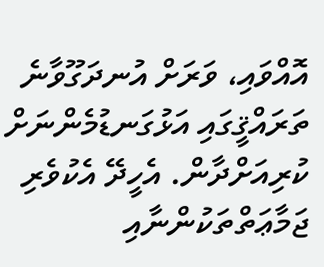އޮއްވައި، ވަރަށް އުނދަގޫވާނެ ތަރައްޤީގައި އަޅުގަނޑުމެންނަށް ކުރިއަށްދާން. އެހީދޭ އެކުވެރި ޖަމާޢަތްތަކުންނާއި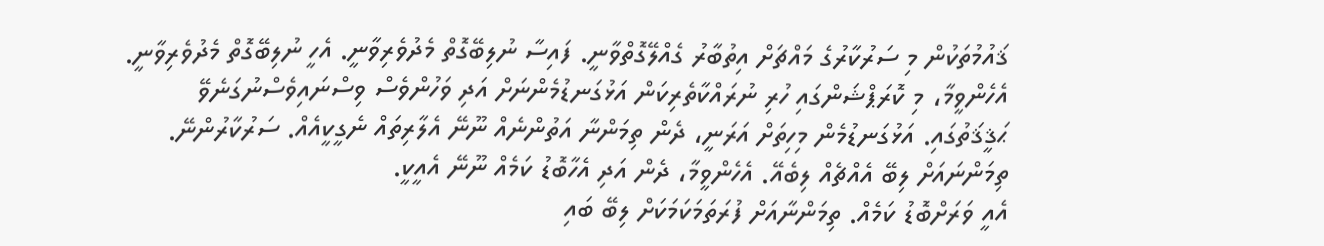ޤައުމުތަކުން މި ސަރުކާރުގެ މައްޗަށް އިތުބާރު ގެއްލޭގޮތްވާނީ. ފައިސާ ނުލިބޭގޮތް މެދުވެރިވާނީ. އެހީ ނުލިބޭގޮތް މެދުވެރިވާނީ. އެހެންވީމާ، މި ކޮރަޕްޝަންގައި ހުރި ނުރައްކާތެރިކަން އަޅުގަނޑުމެންނަށް އަދި ވަހުންވެސް ވިސްނައިވެސްނުގަނެވޭ ޙަޤީޤަތުގައި. އަޅުގަނޑުމެން މިހިތަށް އަރަނީ، ދެން ތިމަންނާ އަތުންނެއް ނޫނޭ އެލާރިތައް ނެގީކީއެއް. ސަރުކާރުންނޭ. ތިމަންނައަށް ލިބޭ އެއްޗެއް ލިބެއޭ. އެހެންވީމާ، ދެން އަދި އެހާބޮޑު ކަމެއް ނޫނޭ އެއީކީ.
އެއީ ވަރަށްބޮޑު ކަމެއް. ތިމަންނާއަށް ފުރަތަމަކަމަކަށް ލިބޭ ބައި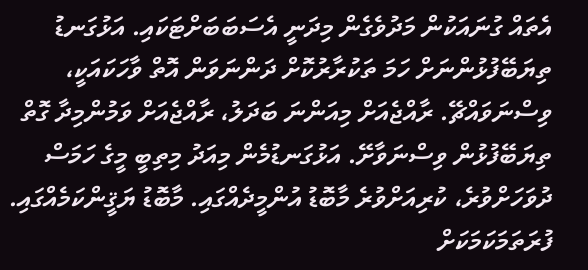އެތައް ގުނައަކުން މަދުވެގެން މިދަނީ އެސަބަބަށްޓަކައި. އަޅުގަނޑު ތިޔަބޭފުޅުންނަށް ހަމަ ތަކުރާރުކޮށް ދަންނަވަން އޮތް ވާހަކައަކީ، ވިސްނަވައްޗޭ. ރާއްޖެއަށް މިއަންނަ ބަދަލު، ރާއްޖެއަށް ވަމުންމިދާ ގޮތް ތިޔަބޭފުޅުން ވިސްނަވާށޭ. އަޅުގަނޑުމެން މިއަދު މިތިބީ މީގެ ހަމަސް ދުވަހަށްވުރެ، ކުރިއަށްވުރެ މާބޮޑު އުންމީދެއްގައި. މާބޮޑު ޔަޤީންކަމެއްގައި. ފުރަތަމަކަމަކަށް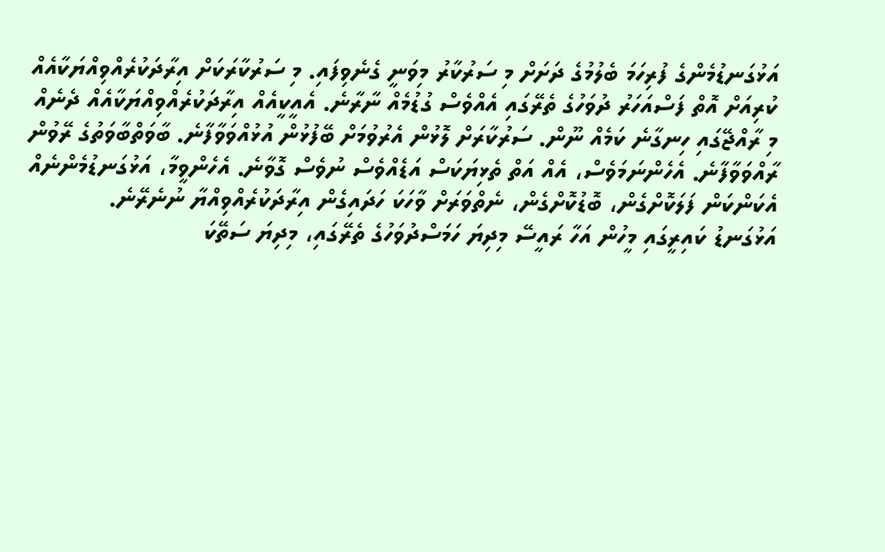އަޅުގަނޑުމެންގެ ފުރިހަމަ ބެލުމުގެ ދަށަށް މި ސަރުކާރު މިވަނީ ގެނެވިފައި. މި ސަރުކާރަކަށް އިރާދަކުރެއްވިއްޔަކާއެއް ކުރިއަށް އޮތް ފަސްއަހަރު ދުވަހުގެ ތެރޭގައި އެއްވެސް ގުޑުމެއް ނާރާނެ. އެއީކީއެއް އިރާދަކުރެއްވިއްޔަކާއެއް ދެނެއް މި ރާއްޖޭގައި ހިނގާނެ ކަމެއް ނޫން. ސަރުކާރަށް ލޮޅުން އެރުވުމަށް ބޭފުޅުން އުޅުއްވަވާފާނެ. ބާވަތްބާވަތުގެ ރޭވުން ރާއްވަވާފާނެ. އެހެންނަމަވެސް، އެއް އަތް ތެޅިޔަކަސް އަޑެއްވެސް ނުވެސް ގޮވާނެ. އެހެންވީމާ، އަޅުގަނޑުމެންނެއް އެކަންކަން ފަލަކޮށްގެން، ބޮޑުކޮށްގެން، ނެތްވަރަށް ވާހަކަ ހަދައިގެން އިރާދަކުރެއްވިއްޔާ ނުނެރޭނެ.
އަޅުގަނޑު ކައިރީގައި މީހުން އަހާ ރައީސޭ މިދިޔަ ހަމަސްދުވަހުގެ ތެރޭގައި، މިދިޔަ ސަތޭކަ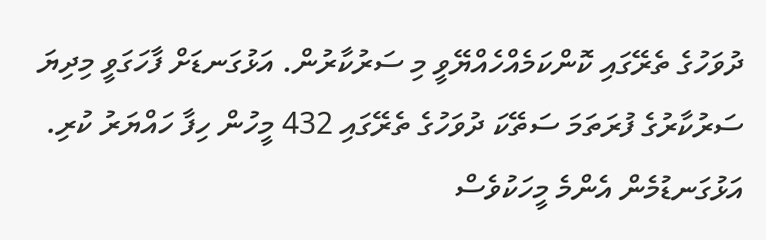ދުވަހުގެ ތެރޭގައި ކޮންކަމެއްހެއްޔޭވީ މި ސަރުކާރުން. އަޅުގަނޑަށް ފާހަގަވީ މިދިޔަ ސަރުކާރުގެ ފުރަތަމަ ސަތޭކަ ދުވަހުގެ ތެރޭގައި 432 މީހުން ހިފާ ހައްޔަރު ކުރި. އަޅުގަނޑުމެން އެންމެ މީހަކުވެސް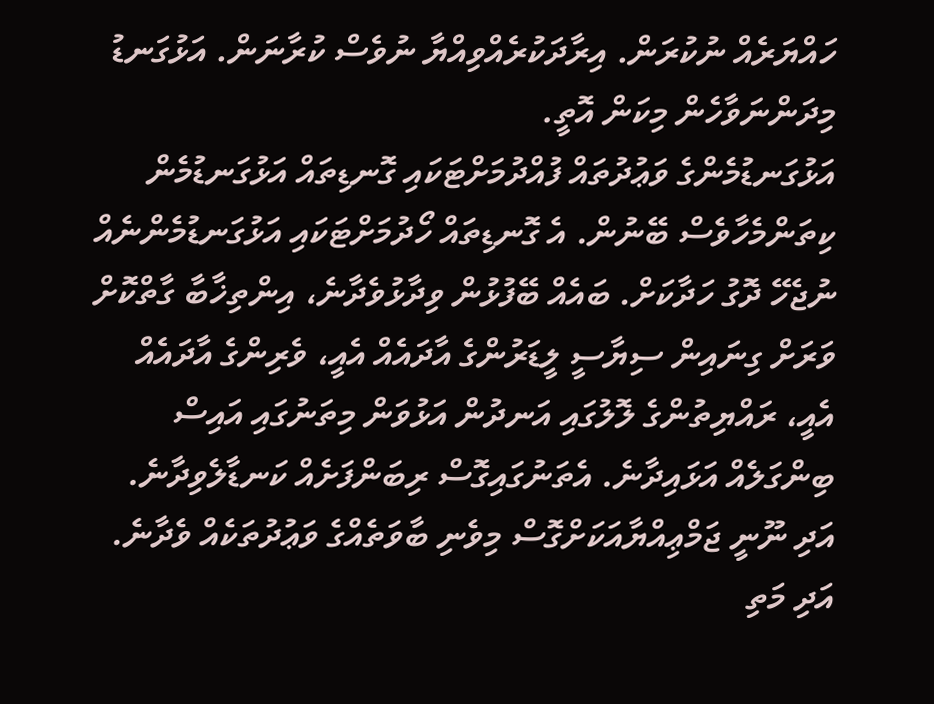ހައްޔަރެއް ނުކުރަން. އިރާދަކުރެއްވިއްޔާ ނުވެސް ކުރާނަން. އަޅުގަނޑު މިދަންނަވާހެން މިކަން އޮތީ.
އަޅުގަނޑުމެންގެ ވަޢުދުތައް ފުއްދުމަށްޓަކައި ގޮނޑިތައް އަޅުގަނޑުމެން ކިތަންމެހާވެސް ބޭނުން. އެ ގޮނޑިތައް ހޯދުމަށްޓަކައި އަޅުގަނޑުމެންނެއް ނުޖެހޭ ދޮގު ހަދާކަށް. ބައެއް ބޭފުޅުން ވިދާޅުވެދާނެ، އިންތިޚާބާ ގާތްކޮށް ވަރަށް ގިނައިން ސިޔާސީ ލީޑަރުންގެ އާދައެއް އެއީ، ވެރިންގެ އާދައެއް އެއީ، ރައްޔިތުންގެ ލޮލުގައި އަނދުން އަޅުވަން މިތަނުގައި އައިސް ބިންގަލެއް އަޅައިދާނެ. އެތަނުގައިގޮސް ރިބަންފަށެއް ކަނޑާލެވިދާނެ. އަދި ނޫނީ ޖަމްޢިއްޔާއަކަށްގޮސް މިވެނި ބާވަތެއްގެ ވަޢުދުތަކެއް ވެދާނެ. އަދި މަތި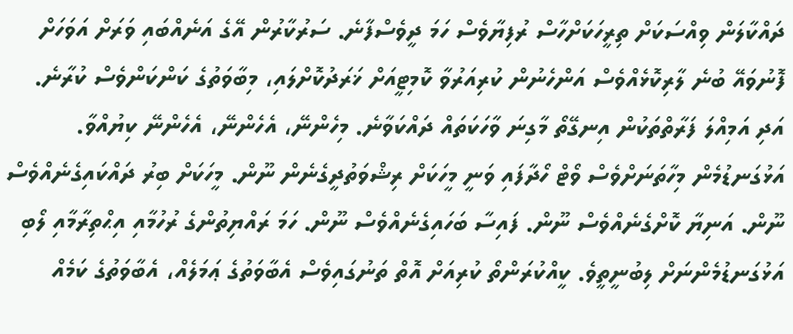ދައްކާލަން ވިއްސަކަށް ތިރީހަކަށްހާސް ރުފިޔާވެސް ހަމަ ދީވެސްފާނެ. ސަރުކާރުން އޭގެ އަނެއްބައި ވަރަށް އަވަހަށް ފޮނުވައޭ ބުނެ ލާރިކޮޅެއްވެސް އަންހެނުން ކުރިއަރުވާ ކޮމިޓީއަށް ޚަރަދުކޮށްލައި، މިބާވަތުގެ ކަންކަންވެސް ކުރާނެ. އަދި އަމިއްލަ ފަރާތްތަކުން އިނގޭތޯ މާގިނަ ވާހަކަތައް ދައްކަވާނެ. މިހެންނޭ، އެހެންނޭ، އެހެންނޭ ކިޔުއްވާ.
އަޅުގަނޑުމެން މިހާތަނަށްވެސް ވޯޓް ހޯދާފައި ވަނީ މީހަކަށް ރިޝްވަތުދީގެނެން ނޫން. މީހަކަށް ބިރު ދައްކައިގެނެއްވެސް ނޫން. އަނިޔާ ކޮށްގެނެއްވެސް ނޫން. ފައިސާ ބަހައިގެނެއްވެސް ނޫން. ހަމަ ރައްޔިތުންގެ ރުހުމާއި އިޙްތިރާމާއި ލޯބި އަޅުގަނޑުމެންނަށް ލިބުނީތީވެ. ކީއްކުރަންތޯ ކުރިއަށް އޮތް ތަނުގައިވެސް އެބާވަތުގެ ޢަމަލެއް، އެބާވަތުގެ ކަމެއް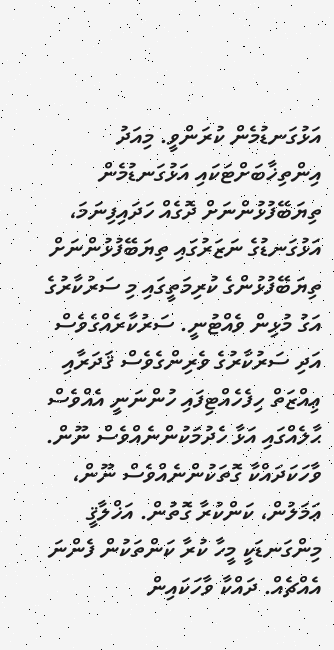އަޅުގަނޑުމެން ކުރަންވީ. މިއަދު އިންތިޚާބަށްޓަކައި އަޅުގަނޑުމެން ތިޔަބޭފުޅުންނަށް ދޮގެއް ހަދައިފިނަމަ، އަޅުގަނޑުގެ ނަޒަރުގައި ތިޔަބޭފުޅުންނަށް ތިޔަބޭފުޅުންގެ ކުރިމަތީގައި މި ސަރުކާރުގެ އަގު މުޅިން ވެއްޓުނީ. ސަރުކާރެއްގެވެސް އަދި ސަރުކާރުގެ ވެރިންގެވެސް ޤަދަރާއި ޢިއްޒަތް ހިފެހެއްޓިފައި ހުންނަނީ އެއްވެސް ޙާލެއްގައި އަޅާ ހެދުމަކުންނެއްވެސް ނޫން. ވާހަކަދައްކާ ގޮތަކުންނެއްވެސް ނޫން، ޢަމަލުން، ކަންކުރާ ގޮތުން. އަޚްލާޤީ މިންގަނޑަކީ މީހާ ކުރާ ކަންތަކުން ފެންނަ އެއްޗެއް. ދައްކާ ވާހަކައިން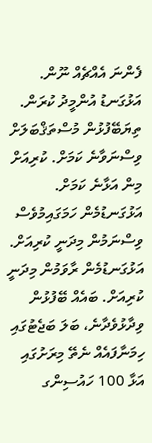ފެންނަ އެއްޗެއް ނޫން.
އަޅުގަނޑު އުންމީދު ކުރަން. ތިޔަބޭފުޅުން މުސްތަޤްބަލަށް ވިސްނަވާނެ ކަމަށް. ކުރިއަށް މިން އަޅާނެ ކަމަށް. އަޅުގަނޑުމެން ހަމަގައިމުވެސް ވިސްނަމުން މިދަނީ ކުރިއަށް. އަޅުގަނޑުމެން ރާވަމުން މިދަނީ ކުރިއަށް. ބައެއް ބޭފުޅުން ވިދާޅުވެދާނެ، ބަލަ ބަޖެޓުގައި ހިމަނާފައެއް ނެތޭ މިރަށުގައި އަޅާ 100 ހައުސިންގ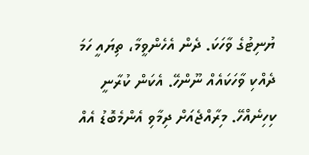ޔުނިޓުގެ ވާހަކަ. ދެން އެހެންވީމާ، ތިޔައީ ހަމަ ދެއްކި ވާހަކައެއް ނޫންހޭ. އެކަން ކުރާނީ ކިހިނެއްހޭ. މިރާއްޖެއަށް ދިމާވި އެންމެބޮޑު އެއް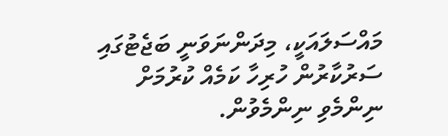މައްސަލައަކީ، މިދަންނަވަނީ ބަޖެޓުގައި ސަރުކާރުން ހުރިހާ ކަމެއް ކުރުމަށް ނިންމެވި ނިންމެވުން.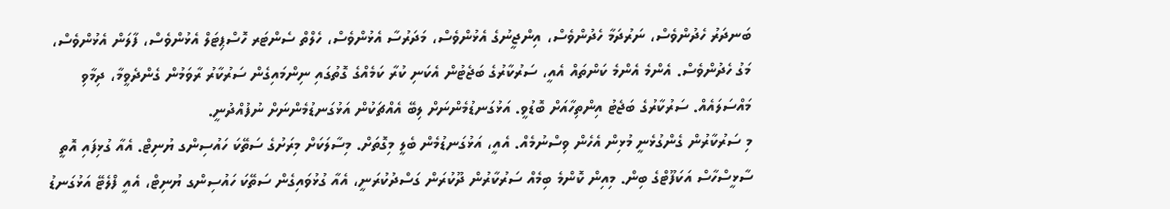ބަނދަރު ހެދުންވެސް، ނަރުދަމާ ހެދުންވެސް، އިންޖީނުގެ އެޅުންވެސް، މަދަރުސާ އެޅުންވެސް، ހެލްތް ސެންޓަރ ހޮސްޕިޓަލް އެޅުންވެސް، ފާލަން އެޅުންވެސް، މަގު ހެދުންވެސް. އެންމެ އެންމެ ކަންތައް އެއީ، ސަރުކާރުގެ ބަޖެޓުން އެކަނި ކުރާ ކަމެއްގެ ގޮތުގައި ނިންމައިގެން ސަރުކާރު ރާވަމުން ގެންދެވީމާ، ދިމާވި މައްސަލައެއް. ސަރުކާރުގެ ބަޖެޓު އިންތިހާއަށް ބޮޑުވީ. އަޅުގަނޑުމެންނަށް ލިބޭ އެއްޗަކުން އަޅުގަނޑުމެންނަށް ނުފުއްދުނީ.
މި ސަރުކާރުން ގެންގުޅެނީ މުޅިން އެހެން ވިސްނުމެއް. އެއީ، އަޅުގަނޑުމެން ބެލީ މިގޮތަށް. މިސާލަކަށް މިރަށުގެ ސަތޭކަ ހައުސިންގ ޔުނިޓް. އެއާ ގުޅިފައި އޮތީ ސާޅީސްހާސް އަކަފޫޓްގެ ބިން. މިއިން ކޮންމެ ބިމެއް ސަރުކާރުން ދޫކުރަން ގަސްދުކުރަނީ، އެއާ ގުޅުވައިގެން ސަތޭކަ ހައުސިންގ ޔުނިޓް، އެއީ ފްލެޓޭ އަޅުގަނޑު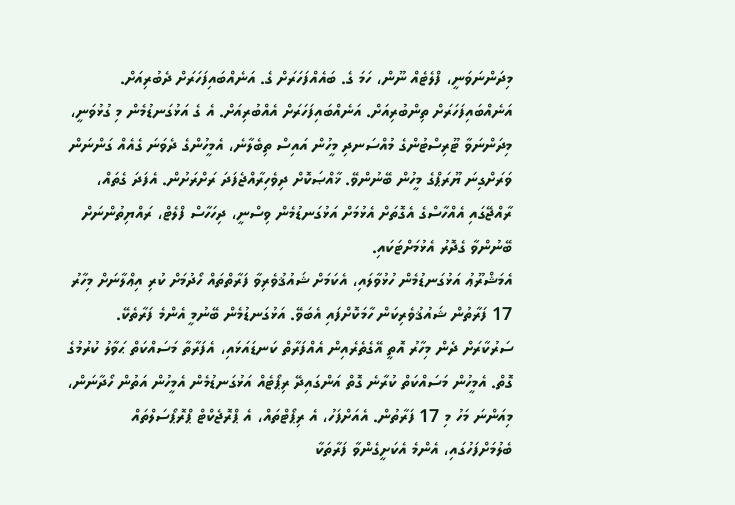މިދަންނަވަނީ، ފްލެޓެއް ނޫން، ހަމަ ގެ. ބައެއްފަހަރަށް ގެ. އަނެއްބައިފަހަރަށް ދެބުރިއަށް. އަނެއްބައިފަހަރަށް ތިންބުރިއަށް. އަނެއްބައިފަހަރަށް އެއްބުރިއަށް. އެ ގެ އަޅުގަނޑުމެން މި ގުޅުވަނީ، މިދަންނަވާ ޓޫރިސްޓުންގެ މުއްސަނދި މީހުން އައިސް ތިބެލާނެ، އެމީހުންގެ ދެވަނަ ގެއެއް ގަންނަން ވަރަށްގިނަ ޔޫރަޕްގެ މީހުން ބޭނުންވޭ. ޚާއްޞަކޮށް ދިވެހިރާއްޖެފަދަ ރަށްރަށުން. އެފަދަ ގެތައް، ރާއްޖޭގައި އެއްހާސްގެ އެގޮތަށް އެޅުމަށް އަޅުގަނޑުމެން ވިސްނީ، ދިހަހާސް ފްލެޓް، ރައްޔިތުންނަށް ބޭނުންވާ ގެދޮރު އެޅުމަށްޓަކައި.
އެމަޝްރޫޢު އަޅުގަނޑުމެން ހުޅުވާލައި، އެކަމަށް ޝައުޤުވެރިވާ ފަރާތްތައް ހޯދުމަށް ކުރި އިޢްލާނަށް މިހާރު 17 ފަރާތުން ޝައުޤުވެރިކަން ހާމަކޮށްފައި އެބަވޭ. އަޅުގަނޑުމެން ބޭނުމީ އެންމެ ފަރާތެކޭ. ސަރުކާރަށް ދެން މިހާރު އޮތީ އޭގެތެރެއިން އެއްފަރާތް ކަނޑައަޅައި، އެފަރާތާ މަސައްކަތް ޙަވާލު ކުރުމުގެ ގޮތް. އެމީހުން މަސައްކަތް ކުރާނެ ގޮތް އަންގައިދޭ ރިޕޯޓެއް އަޅުގަނޑުމެން އެމީހުން އަތުން ހޯދާނަން، މިއަންނަ މަހު މި 17 ފަރާތުން. އެއަށްފަހު، އެ ރިޕޯޓްތައް، އެ ޕްރޮޖެކްޓް ޕްރޮޕޯސަލްތައް ބެލުމަށްފަހުގައި، އެންމެ އެކަށީގެންވާ ފަރާތަކާ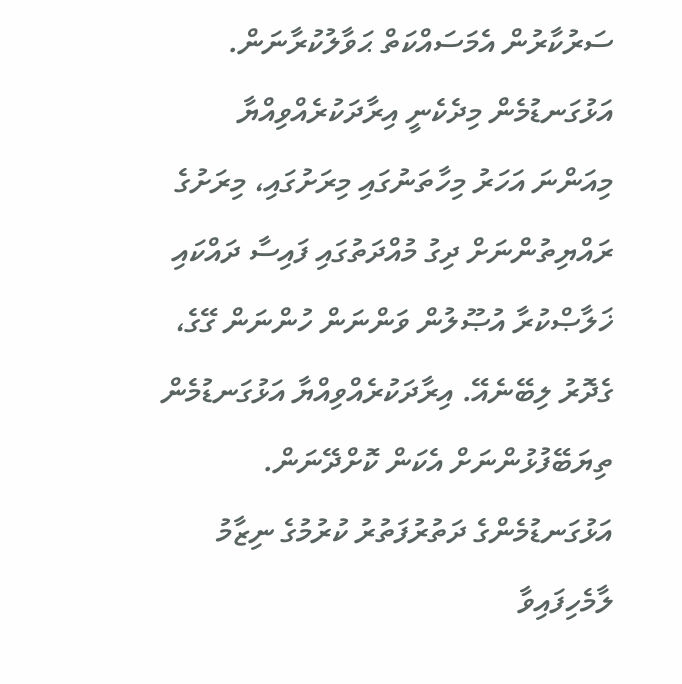ސަރުކާރުން އެމަސައްކަތް ޙަވާލުކުރާނަން. އަޅުގަނޑުމެން މިދެކެނީ އިރާދަކުރެއްވިއްޔާ މިއަންނަ އަހަރު މިހާތަނުގައި މިރަށުގައި، މިރަށުގެ ރައްޔިތުންނަށް ދިގު މުއްދަތުގައި ފައިސާ ދައްކައި ޚަލާޞްކުރާ އުޞޫލުން ވަންނަން ހުންނަން ގޭގެ، ގެދޮރު ލިބޭނެއޭ. އިރާދަކުރެއްވިއްޔާ އަޅުގަނޑުމެން ތިޔަބޭފުޅުންނަށް އެކަން ކޮށްދޭނަން.
އަޅުގަނޑުމެންގެ ދަތުރުފަތުރު ކުރުމުގެ ނިޒާމު ލާމެހިފައިވާ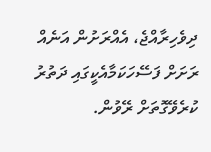ދިވެހިރާއްޖެ، އެއްރަށުން އަނެއް ރަށަށް ފަސޭހަކަމާއެކީގައި ދަތުރު ކުރެވޭގޮތަށް ރޭވުން.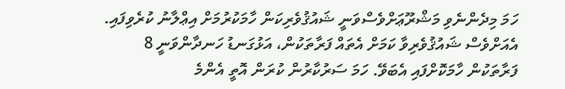ހަމަ މިދެންނެވި މަޝްރޫޢަށްވެސްވަނީ ޝައުޤުވެރިކަން ހާމަކުރުމަށް އިޢްލާނު ކުރެވިފައި. އެއަށްވެސް ޝައުޤުވެރިވާ ކަމަށް އެތައް ފަރާތަކުން، އަޅުގަނޑު ހަނދާންވަނީ 8 ފަރާތަކުން ހާމަކޮށްފައި އެބަވޭ. ހަމަ ސަރުކާރުން ކުރަން އޮތީ އެންމެ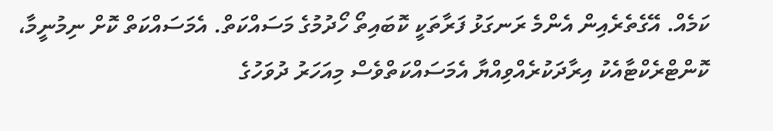ކަމެއް. އޭގެތެރެއިން އެންމެ ރަނގަޅު ފަރާތަކީ ކޮބައިތޯ ހޯދުމުގެ މަސައްކަތް. އެމަސައްކަތް ކޮށް ނިމުނީމާ، ކޮންޓްރެކްޓާއެކު އިރާދަކުރެއްވިއްޔާ އެމަސައްކަތްވެސް މިއަހަރު ދުވަހުގެ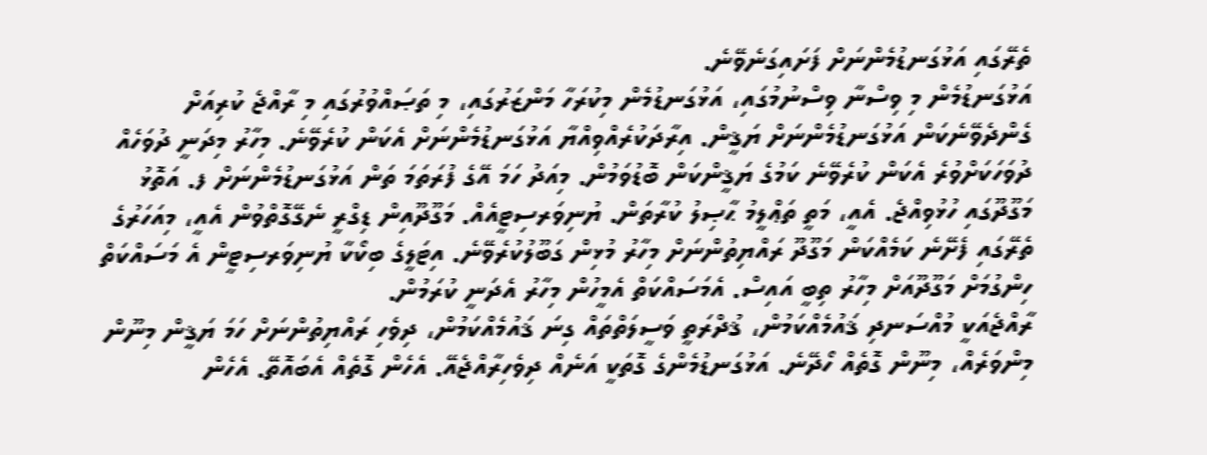ތެރޭގައި އަޅުގަނޑުމެންނަށް ފަށައިގަނެވޭނެ.
އަޅުގަނޑުމެން މި ވިސްނާ ވިސްނުމުގައި، އަޅުގަނޑުމެން މިކުރަހާ މަންޒަރުގައި، މި ތަޞައްވުރުގައި މި ރާއްޖެ ކުރިއަށް ގެންދެވޭނެކަން އަޅުގަނޑުމެންނަށް ޔަޤީން. އިރާދަކުރެއްވިއްޔާ އަޅުގަނޑުމެންނަށް އެކަން ކުރެވޭނެ. މިހާރު މިދަނީ ދުވަހެއް ދުވަހަކަށްވުރެ އެކަން ކުރެވޭނެ ކަމުގެ ޔަޤީންކަން ބޮޑުވަމުން. މިއަދު ހަމަ އޭގެ ފުރަތަމަ ތަން އަޅުގަނޑުމެންނަށް ފ. އަތޮޅު މަގޫދޫގައި ހުޅުވިއްޖެ. އެއީ، މަތީ ތަޢްލީމު ޙާޞިލު ކުރާތަން. ޔުނިވަރސިޓީއެއް. މަގޫދޫއިން ޑިގްރީ ނެގޭގޮތްވުން އެއީ، މިއަހަރުގެ ތެރޭގައި ފެށޭނެ ކަމެއްކަން މަގޫދޫ ރައްޔިތުންނަށް މިހާރު މުޅިން ގަބޫލުކުރެވޭނެ. އިޓަލީގެ ބިކޯކާ ޔުނިވަރސިޓީން އެ މަސައްކަތް ހިންގުމަށް މަގޫދޫއަށް މިހާރު ތިބީ އައިސް. އެމަސައްކަތް އެމީހުން މިހާރު އެދަނީ ކުރަމުން.
ރާއްޖެއަކީ މުއްސަނދި ޤައުމެއްކަމުން، ޤުދްރަތީ ވަސީލަތްތައް ގިނަ ޤައުމެއްކަމުން، ދިވެހި ރައްޔިތުންނަށް ހަމަ ޔަޤީން މިނޫން މިންވަރެއް، މިނޫން ގޮތެއް ހޯދޭނެ. އަޅުގަނޑުމެންގެ ގޮތަކީ އަނެއް ދިވެހިރާއްޖެއޭ. އެހެން ގޮތެއް އެބައޮތޭ. އެހެން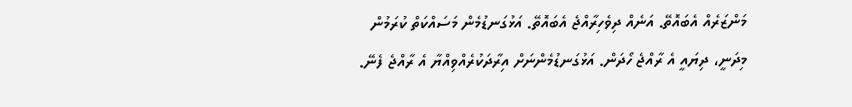މަންޒަރެއް އެބައޮތޭ. އަނެއް ދިވެހިރާއްޖެ އެބައޮތޭ. އަޅުގަނޑުމެން މަސައްކަތް ކުރަމުން މިދަނީ، ދިޔައީ އެ ރާއްޖެ ހޯދަން. އަޅުގަނޑުމެންނަށް އިރާދަކުރެއްވިއްޔާ އެ ރާއްޖެ ފެނޭ.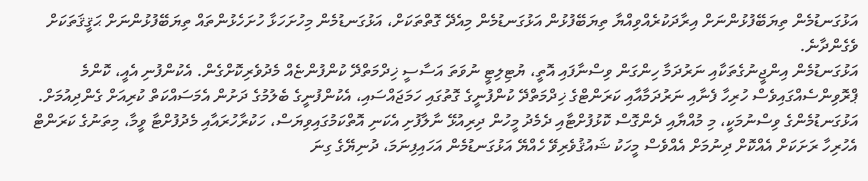އަޅުގަނޑުމެން ތިޔަބޭފުޅުންނަށް އިރާދަކުރެއްވިއްޔާ ތިޔަބޭފުޅުން އަޅުގަނޑުމެން މިއެދޭ ގޮތްތަކަށް، އަޅުގަނޑުމެން މިހުށަހަޅާ ހުށަހެޅުންތައް ތިޔަބޭފުޅުންނަށް ޙަޤީޤަތަކަށް ވެގެންދާނެ.
އަޅުގަނޑުމެން އިންޖީނުގެތަކާއި ނަރުދަމާ ހިންގަން ވިސްނާފައި އޮތީ، ޔުޓިލިޓީ ނުވަތަ އަސާސީ ޚިދްމަތްދޭ ކުންފުންޏެއް މެދުވެރިކޮށްގެން. އެކުންފުނި އެއީ، ކޮންމެ ޕްރޮވިންސެއްގައިވެސް ހުރިހާ ފެނާއި ނަރުދަމާއާއި ކަރަންޓްގެ ޚިދްމަތްދޭ ކުންފުނީގެ ގޮތުގައި ހަމަޖައްސައި، އެކުންފުނީގެ ބެލުމުގެ ދަށުން އެމަސައްކަތް ކުރިއަށް ގެންދިއުމަށް. އަޅުގަނޑުމެންގެ ވިސްނުމަކީ، މި މުއްޔާއި ދެންގޮސް ކޮޅުފުށްޓާއި ދެމެދު މީހުން ދިރިއުޅޭ ނާލާފުށި އެކަނި އޮތްކަމުގައިވިޔަސް، ހަކުރާހުރައާއި މެދުފުށްޓާ ވީމާ، މިތަނުގެ ކަރަންޓް އެހުރިހާ ރަށަކަށް އެއްކޮށް ދިނުމަށް އެއްވެސް މީހަކު ޝައުޤުވެރިވޭ ހެއްޔޭ އަޅުގަނޑުމެން އަހައިފިނަމަ، ދުނިޔޭގެ ގިނަ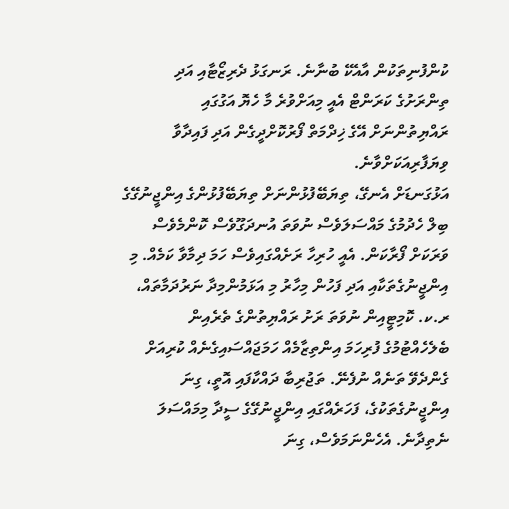ކުންފުނިތަކުން އާއެކޭ ބުނާނެ. ރަނގަޅު ދެރިޒޯޓާއި އަދި ތިންރަށުގެ ކަރަންޓް އެއީ މިއަށްވުރެ މާ ހެޔޮ އަގުގައި ރައްޔިތުންނަށް އޭގެ ޚިދްމަތް ފޯރުކޮށްދީގެން އަދި ފައިދާވާ ވިޔަފާރިއަކަށްވާނެ.
އަޅުގަނޑަށް އެނގޭ، ތިޔަބޭފުޅުންނަށް ތިޔަބޭފުޅުންގެ އިންޖީނުގޭގެ ބިލް ހެދުމުގެ މައްސަލަވެސް ނުވަތަ އުނދަގޫވެސް ކޮންމެވެސް ވަރަކަށް ފޯރާކަން. އެއީ ހުރިހާ ރަށެއްގައިވެސް ހަމަ ދިމާވާ ކަމެއް. މި އިންޖީނުގެތަކާއި އަދި ފަހުން މިހާރު މި އަޅަމުންމިދާ ނަރުދަމާތައް، ރ.ކ. ކޮމިޓީއިން ނުވަތަ ރަށު ރައްޔިތުންގެ ތެރެއިން ބެލެހެއްޓުމުގެ ފުރިހަމަ އިންތިޒާމެއް ހަމަޖައްސައިގެނެއް ކުރިއަށް ގެންދެވޭ ތަނެއް ނުފެނޭ. ތަޖުރިބާ ދައްކާފައި އޮތީ، ގިނަ އިންޖީނުގެތަކުގެ، ފަހަރެއްގައި އިންޖީނުގޭގެ ސީދާ މިމައްސަލަ ނެތިދާނެ. އެހެންނަމަވެސް، ގިނަ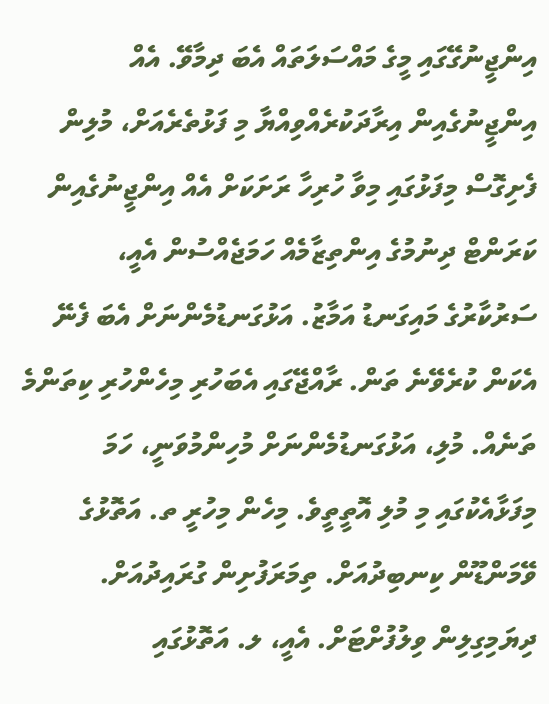އިންޖީނުގޭގައި މީގެ މައްސަލަތައް އެބަ ދިމާވޭ. އެއް އިންޖީނުގެއިން އިރާދަކުރެއްވިއްޔާ މި ފަޅުތެރެއަށް، މުލިން ފެށިގޮސް މިފަޅުގައި މިވާ ހުރިހާ ރަށަކަށް އެއް އިންޖީނުގެއިން ކަރަންޓް ދިނުމުގެ އިންތިޒާމެއް ހަމަޖެއްސުން އެއީ، ސަރުކާރުގެ މައިގަނޑު އަމާޒު. އަޅުގަނޑުމެންނަށް އެބަ ފެނޭ އެކަން ކުރެވޭނެ ތަން. ރާއްޖޭގައި އެބަހުރި މިހެންހުރި ކިތަންމެ ތަނެއް. މުލި، އަޅުގަނޑުމެންނަށް މުހިންމުވަނީ، ހަމަ މިފަޅާއެކުގައި މި މުލި އޮތީތީވެ. މިހެން މިހުރީ ތ. އަތޮޅުގެ ވޭމަންޑޫން ކިނބިދުއަށް. ތިމަރަފުށިން ގުރައިދުއަށް. ދިޔަމިގިލިން ވިލުފުށްޓަށް. އެއީ، ލ. އަތޮޅުގައި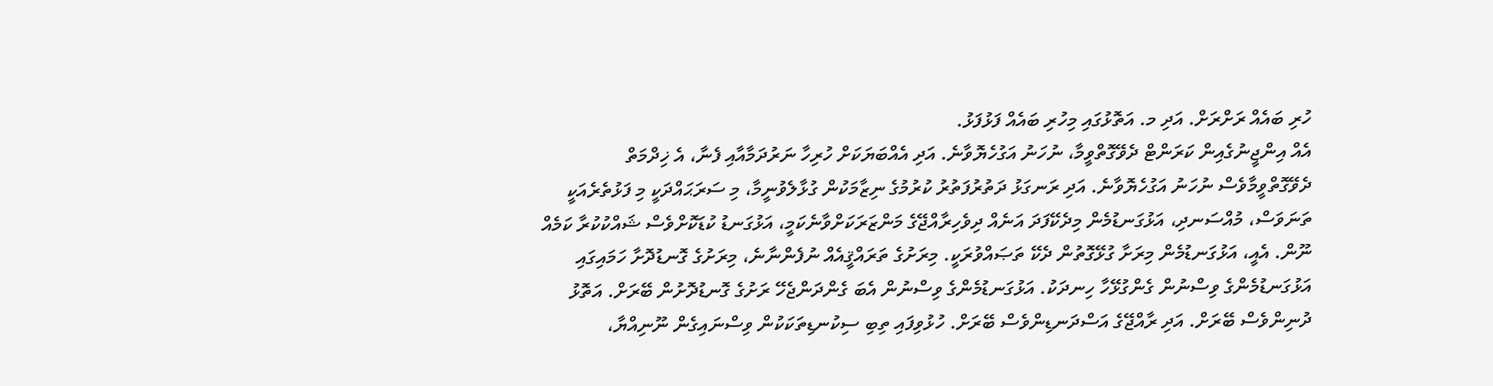ހުރި ބައެއް ރަށްރަށް. އަދި މ. އަތޮޅުގައި މިހުރި ބައެއް ފަޅުފަޅު.
އެއް އިންޖީނުގެއިން ކަރަންޓް ދެވޭގޮތްވީމާ، ނުހަނު އަގުހެޔޮވާނެ. އަދި އެއްބަޔަކަށް ހުރިހާ ނަރުދަމާއާއި ފެނާ، އެ ޚިދްމަތް ދެވޭގޮތްވީމާވެސް ނުހަނު އަގުހެޔޮވާނެ. އަދި ރަނގަޅު ދަތުރުފަތުރު ކުރުމުގެ ނިޒާމަކުން ގުޅާލެވުނީމާ، މި ސަރަޙައްދަކީ މި ފަޅުތެރެއަކީ ތަނަވަސް، މުއްސަނދި، އަޅުގަނޑުމެން މިދެކޭފަދަ އަނެއް ދިވެހިރާއްޖޭގެ މަންޒަރަކަށްވާނެކަމީ، އަޅުގަނޑު ކުޑަކޮށްވެސް ޝައްކުކުރާ ކަމެއް ނޫން. އެއީ، އަޅުގަނޑުމެން މިރަށާ ގުޅޭގޮތުން ދެކޭ ތަޞައްވުރަކީ. މިރަށުގެ ތަރައްޤީއެއް ނުފެންނާނެ، މިރަށުގެ ގޮނޑުދޮށާ ހަމައިގައި އަޅުގަނޑުމެންގެ ވިސްނުން ގެންގުޅޭހާ ހިނދަކު. އަޅުގަނޑުމެންގެ ވިސްނުން އެބަ ގެންދަންޖެހޭ ރަށުގެ ގޮނޑުދޮށުން ބޭރަށް. އަތޮޅު ދުނިންވެސް ބޭރަށް. އަދި ރާއްޖޭގެ އަސްދަނޑިންވެސް ބޭރަށް. ހުޅުވިފައި ތިބި ސިކުނޑިތަކަކުން ވިސްނައިގެން ނޫނިއްޔާ،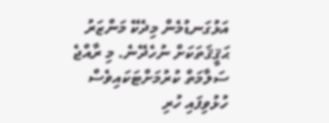އަޅުގަނޑުމެން މިދެކޭ މަންޒަރު ޙަޤީޤަތަކަށް ނުހެދޭނެ. މި ރާއްޖެ ސަލާމަތް ކުރުމަށްޓަކައިވެސް ހުޅުވިފައި ހުރި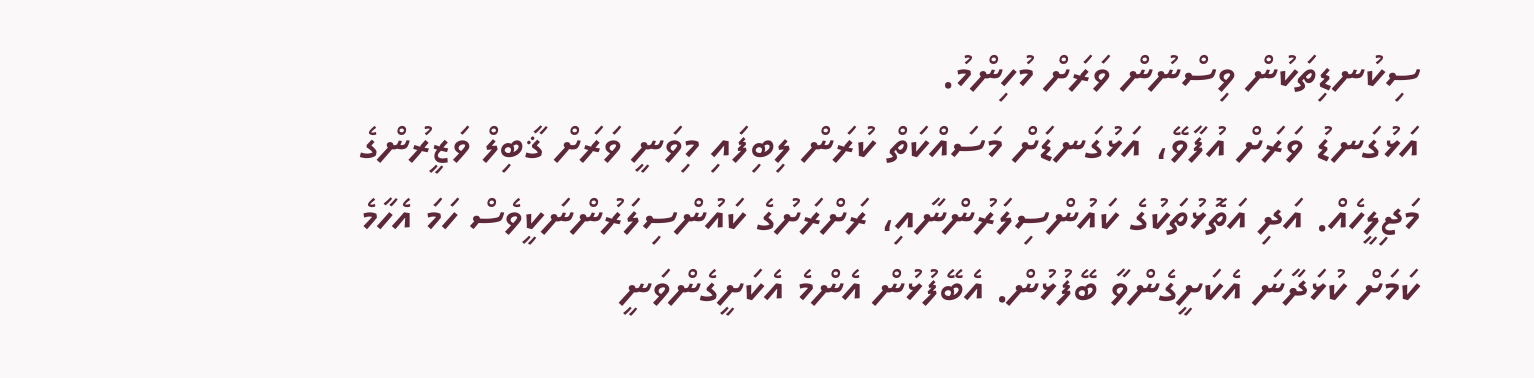ސިކުނޑިތަކުން ވިސްނުން ވަރަށް މުހިންމު.
އަޅުގަނޑު ވަރަށް އުފާވޭ، އަޅުގަނޑަށް މަސައްކަތް ކުރަން ލިބިފައި މިވަނީ ވަރަށް ޤާބިލް ވަޒީރުންގެ މަޖިލީހެއް. އަދި އަތޮޅުތަކުގެ ކައުންސިލަރުންނާއި، ރަށްރަށުގެ ކައުންސިލަރުންނަކީވެސް ހަމަ އެހާމެ ކަމަށް ކުޅަދާނަ އެކަށީގެންވާ ބޭފުޅުން. އެބޭފުޅުން އެންމެ އެކަށީގެންވަނީ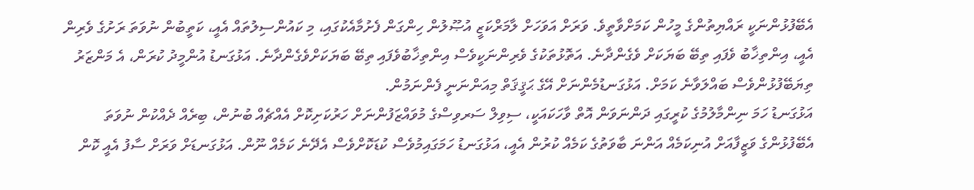އެބޭފުޅުންނަކީ ރައްޔިތުންގެ މީހުން ކަމަށްވާތީވެ. ވަރަށް އަވަހަށް ލާމަރްކަޒީ އުޞޫލުން ހިންގަން ފެށުމާއެކުގައި، މި ކައުންސިލުތައް އެއީ، ކަތީބުން ނުވަތަ ރަށުގެ ވެރިން އެއީ، އިންތިޚާބު ވެފައި ތިބޭ ބަޔަކަށް ވެގެންދާނެ. އަތޮޅުތަކުގެ ވެރިންނަކީވެސް އިންތިޚާބުވެފައި ތިބޭ ބަޔަކަށްވެގެންދާނެ. އަޅުގަނޑު އުންމީދު ކުރަން، އެ މަންޒަރު ތިޔަބޭފުޅުންވެސް ބައްލަވާނެ ކަމަށް. އަޅުގަނޑުމެންނަށް އޭގެ ޙަޤީޤަތް މިއަންނަނީ ފެންނަމުން.
އަޅުގަނޑު ހަމަ ނިންމާލުމުގެ ކުރީގައި ދަންނަވަން އޮތް ވާހަކައަކީ، ސިވިލް ސަރވިސްގެ މުވައްޒަފުންނަށް ހަރުކަށިކޮށް އެއްޗެއް ބުނުން، ބިރެއް ދެއްކުން ނުވަތަ އެބޭފުޅުންގެ ވަޒީފާއަށް އުނިކަމެއް އަންނަ ބާވަތުގެ ކަމެއް ކުރުން އެއީ، އަޅުގަނޑު ހަމަގައިމުވެސް ކުޑަކޮށްވެސް އެދޭނެ ކަމެއް ނޫން. އަޅުގަނޑަށް ވަރަށް ސާފު އެއީ ކޮން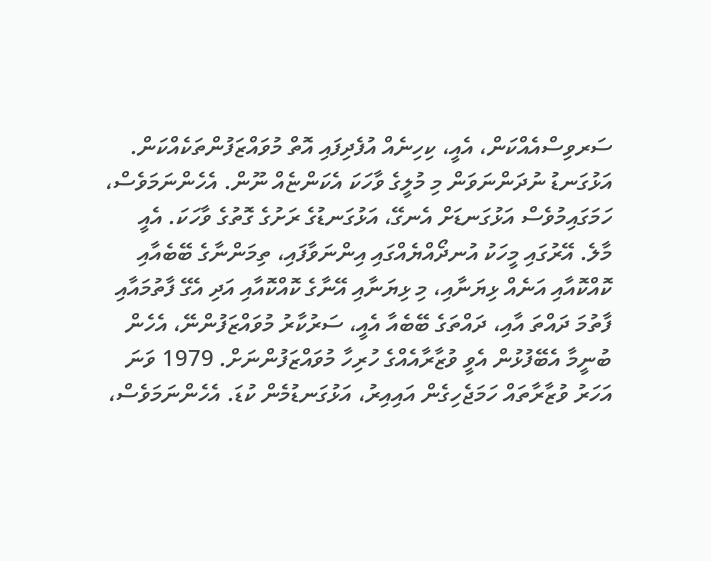ސަރވިސްއެއްކަން، އެއީ، ކިހިނެއް އުފެދިފައި އޮތް މުވައްޒަފުންތަކެއްކަން. އަޅުގަނޑު ނުދަންނަވަން މި މުލީގެ ވާހަކަ އެކަންޏެއް ނޫން. އެހެންނަމަވެސް، ހަމަގައިމުވެސް އަޅުގަނޑަށް އެނގޭ، އަޅުގަނޑުގެ ރަށުގެ ގޮތުގެ ވާހަކަ. އެއީ މާލެ. އޭރުގައި މީހަކު އުނދޯއްޔެއްގައި އިންނަވާފައި، ތިމަންނާގެ ބޭބެއާއި ކޮއްކޮއާއި އަނެއް ޅިޔަނާއި، މި ޅިޔަނާއި އޭނާގެ ކޮއްކޮއާއި އަދި އެގޭ ފާތުމައާއި ފާތުމަ ދައްތަ އާއި، ދައްތަގެ ބޭބެއާ އެއީ، ސަރުކާރު މުވައްޒަފުންނޭ، އެހެން ބުނީމާ އެބޭފުޅުން އެވީ ވުޒާރާއެއްގެ ހުރިހާ މުވައްޒަފުންނަށް. 1979 ވަނަ އަހަރު ވުޒާރާތައް ހަމަޖެހިގެން އައިއިރު، އަޅުގަނޑުމެން ކުޑަ. އެހެންނަމަވެސް،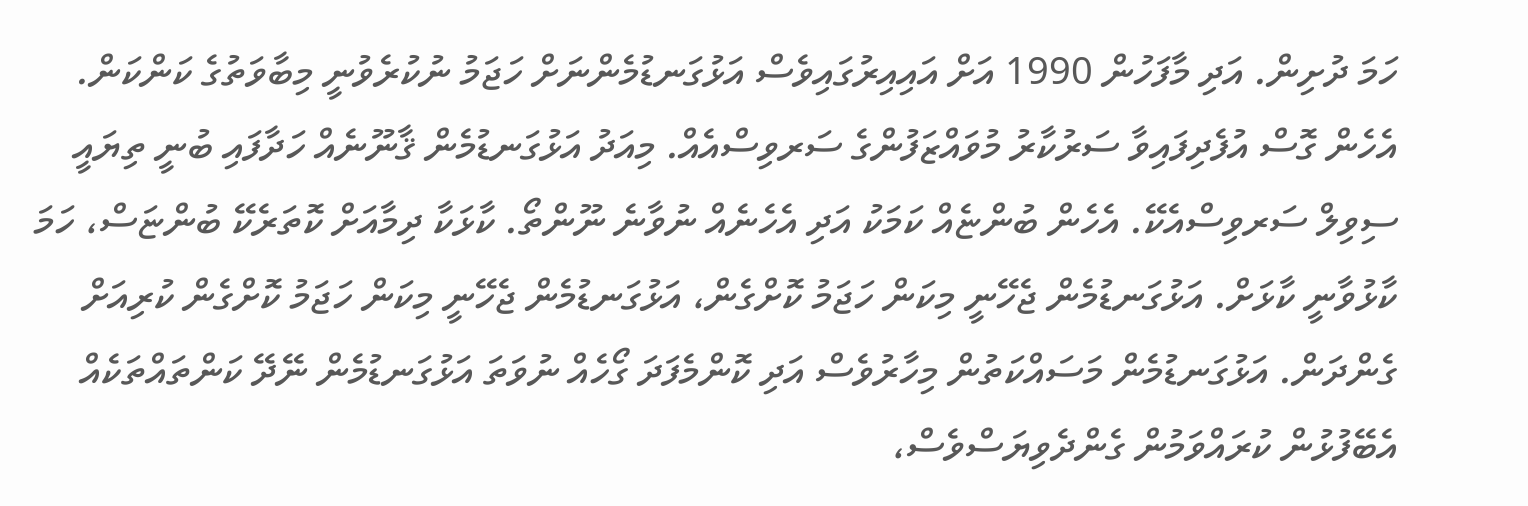ހަމަ ދުށިން. އަދި މާފަހުން 1990 އަށް އައިއިރުގައިވެސް އަޅުގަނޑުމެންނަށް ހަޖަމު ނުކުރެވުނީ މިބާވަތުގެ ކަންކަން. އެހެން ގޮސް އުފެދިފައިވާ ސަރުކާރު މުވައްޒަފުންގެ ސަރވިސްއެއް. މިއަދު އަޅުގަނޑުމެން ޤާނޫނެއް ހަދާފައި ބުނީ ތިޔައީ ސިވިލް ސަރވިސްއެކޭ. އެހެން ބުންޏެއް ކަމަކު އަދި އެހެނެއް ނުވާނެ ނޫންތޯ. ކާޅަކާ ދިމާއަށް ކޮތަރެކޭ ބުންޏަސް، ހަމަ ކާޅުވާނީ ކާޅަށް. އަޅުގަނޑުމެން ޖެހޭނީ މިކަން ހަޖަމު ކޮށްގެން، އަޅުގަނޑުމެން ޖެހޭނީ މިކަން ހަޖަމު ކޮށްގެން ކުރިއަށް ގެންދަން. އަޅުގަނޑުމެން މަސައްކަތުން މިހާރުވެސް އަދި ކޮންމެފަދަ ގޯހެއް ނުވަތަ އަޅުގަނޑުމެން ނޭދޭ ކަންތައްތަކެއް އެބޭފުޅުން ކުރައްވަމުން ގެންދެވިޔަސްވެސް،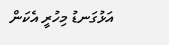އަޅުގަނޑު މިހުރީ އެކަން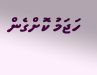ހަޖަމު ކޮށްގެން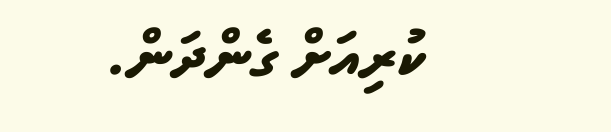ކުރިއަށް ގެންދަން.